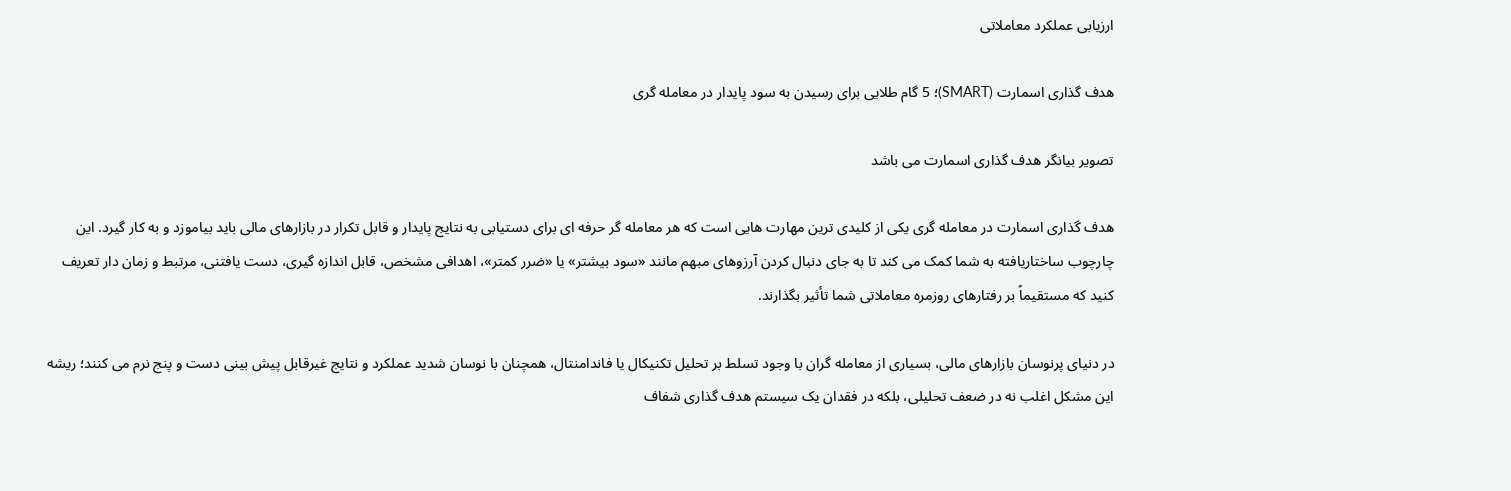ارزیابی عملکرد معاملاتی

هدف‌ گذاری اسمارت (SMART)؛ 5 گام طلایی برای رسیدن به سود پایدار در معامله‌ گری

تصویر بیانگر هدف گذاری اسمارت می باشد

هدف گذاری اسمارت در معامله گری یکی از کلیدی‌ ترین مهارت‌ هایی است که هر معامله‌ گر حرفه‌ ای برای دستیابی به نتایج پایدار و قابل‌ تکرار در بازارهای مالی باید بیاموزد و به‌ کار گیرد. این چارچوب ساختاریافته به شما کمک می‌ کند تا به‌ جای دنبال کردن آرزوهای مبهم مانند «سود بیشتر» یا «ضرر کمتر»، اهدافی مشخص، قابل‌ اندازه‌ گیری، دست‌ یافتنی، مرتبط و زمان‌ دار تعریف کنید که مستقیماً بر رفتارهای روزمره معاملاتی شما تأثیر بگذارند.

در دنیای پرنوسان بازارهای مالی، بسیاری از معامله‌ گران با وجود تسلط بر تحلیل تکنیکال یا فاندامنتال، همچنان با نوسان شدید عملکرد و نتایج غیرقابل‌ پیش‌ بینی دست‌ و پنج نرم می‌ کنند؛ ریشه این مشکل اغلب نه در ضعف تحلیلی، بلکه در فقدان یک سیستم هدف‌ گذاری شفاف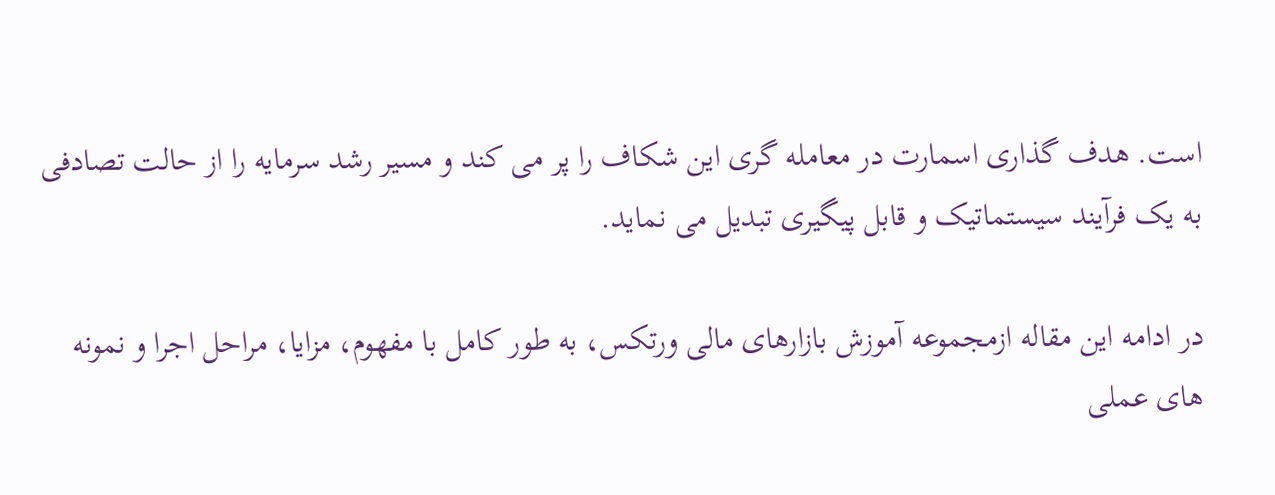است. هدف گذاری اسمارت در معامله گری این شکاف را پر می‌ کند و مسیر رشد سرمایه را از حالت تصادفی به یک فرآیند سیستماتیک و قابل‌ پیگیری تبدیل می‌ نماید.

در ادامه این مقاله ازمجموعه آموزش بازارهای مالی ورتکس، به‌ طور کامل با مفهوم، مزایا، مراحل اجرا و نمونه‌ های عملی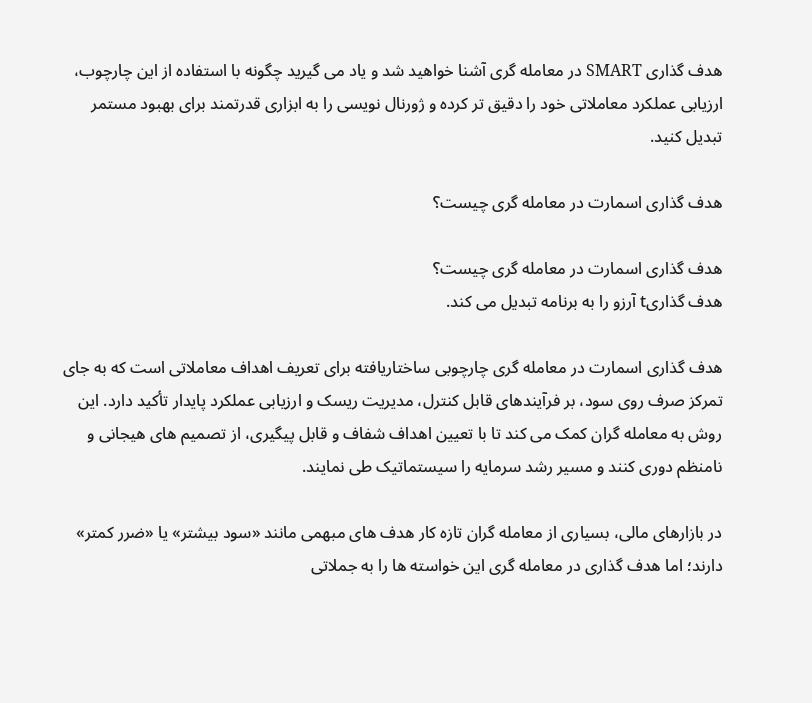هدف گذاری SMART در معامله گری آشنا خواهید شد و یاد می‌ گیرید چگونه با استفاده از این چارچوب، ارزیابی عملکرد معاملاتی خود را دقیق‌ تر کرده و ژورنال‌ نویسی را به ابزاری قدرتمند برای بهبود مستمر تبدیل کنید.

هدف گذاری اسمارت در معامله گری چیست؟

هدف گذاری اسمارت در معامله گری چیست؟
هدف گذاریt آرزو را به برنامه تبدیل می‌ کند.

هدف گذاری اسمارت در معامله گری چارچوبی ساختاریافته برای تعریف اهداف معاملاتی است که به جای تمرکز صرف روی سود، بر فرآیندهای قابل‌ کنترل، مدیریت ریسک و ارزیابی عملکرد پایدار تأکید دارد. این روش به معامله‌ گران کمک می‌ کند تا با تعیین اهداف شفاف و قابل‌ پیگیری، از تصمیم‌ های هیجانی و نامنظم دوری کنند و مسیر رشد سرمایه را سیستماتیک طی نمایند.

در بازارهای مالی، بسیاری از معامله‌ گران تازه‌ کار هدف‌ های مبهمی مانند «سود بیشتر» یا «ضرر کمتر» دارند؛ اما هدف گذاری در معامله گری این خواسته‌ ها را به جملاتی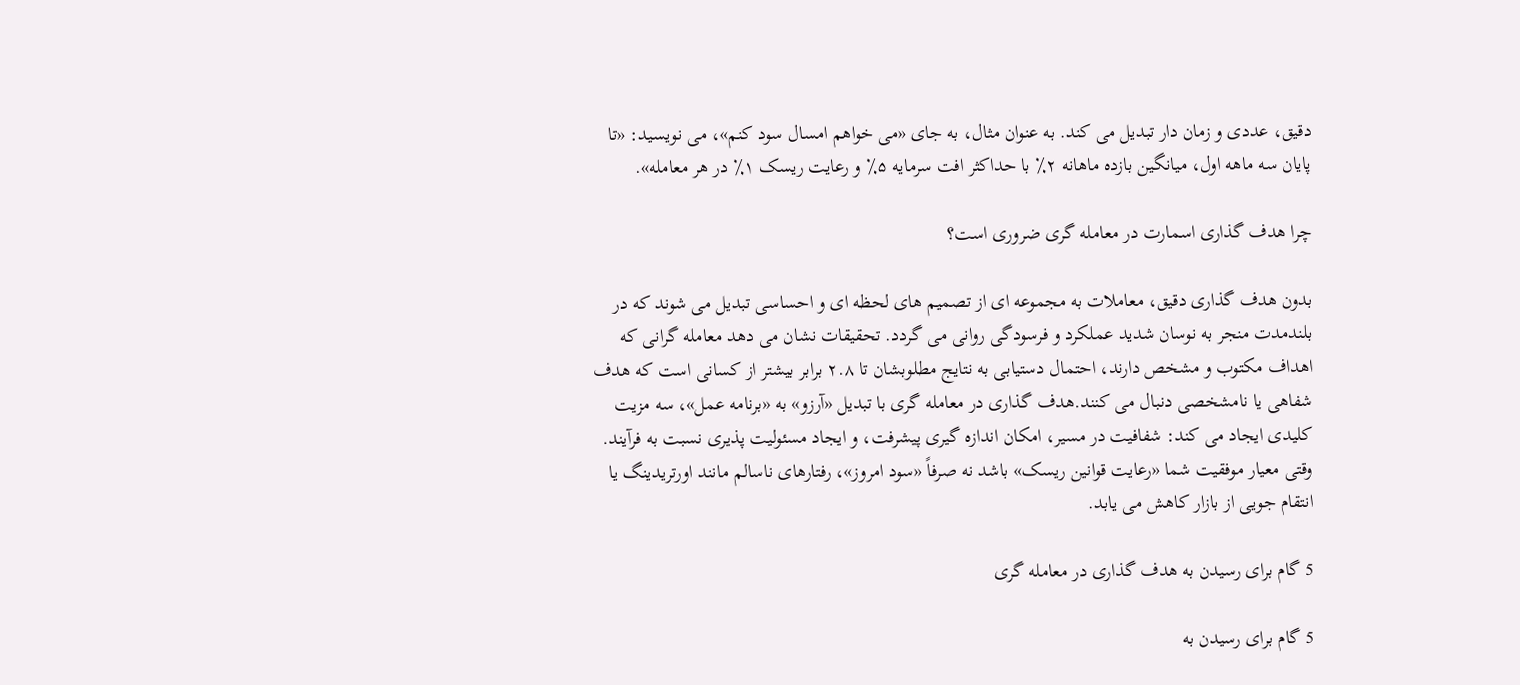دقیق، عددی و زمان‌ دار تبدیل می‌ کند. به‌ عنوان مثال، به‌ جای «می‌ خواهم امسال سود کنم»، می‌ نویسید: «تا پایان سه‌ ماهه اول، میانگین بازده ماهانه ۲٪ با حداکثر افت سرمایه ۵٪ و رعایت ریسک ۱٪ در هر معامله».

چرا هدف گذاری اسمارت در معامله گری ضروری است؟

بدون هدف‌ گذاری دقیق، معاملات به مجموعه‌ ای از تصمیم‌ های لحظه‌ ای و احساسی تبدیل می‌ شوند که در بلندمدت منجر به نوسان شدید عملکرد و فرسودگی روانی می‌ گردد. تحقیقات نشان می‌ دهد معامله‌ گرانی که اهداف مکتوب و مشخص دارند، احتمال دستیابی به نتایج مطلوبشان تا ۲.۸ برابر بیشتر از کسانی است که هدف شفاهی یا نامشخصی دنبال می‌ کنند.هدف گذاری در معامله گری با تبدیل «آرزو» به «برنامه عمل»، سه مزیت کلیدی ایجاد می‌ کند: شفافیت در مسیر، امکان اندازه‌ گیری پیشرفت، و ایجاد مسئولیت‌ پذیری نسبت به فرآیند. وقتی معیار موفقیت شما «رعایت قوانین ریسک» باشد نه صرفاً «سود امروز»، رفتارهای ناسالم مانند اورتریدینگ یا انتقام‌ جویی از بازار کاهش می‌ یابد.

5 گام برای رسیدن به هدف گذاری در معامله گری

5 گام برای رسیدن به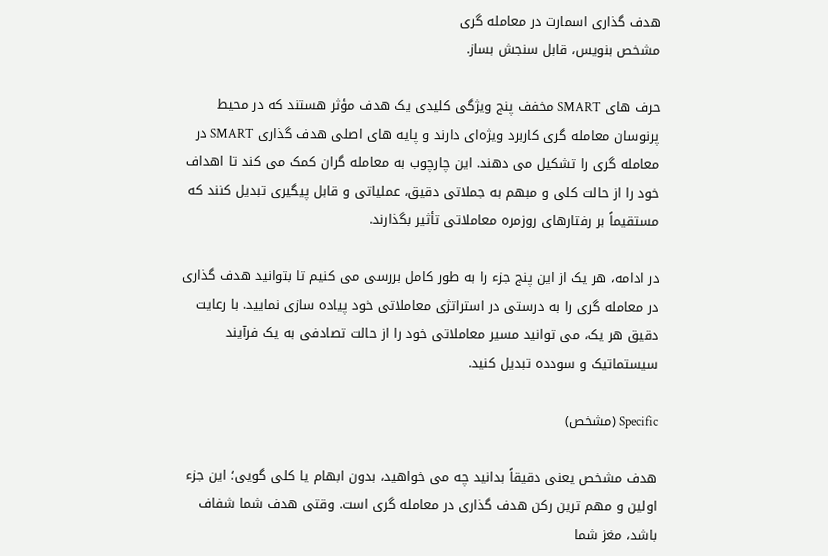هدف گذاری اسمارت در معامله گری
مشخص بنویس، قابل‌ سنجش بساز.

حرف‌ های SMART مخفف پنج ویژگی کلیدی یک هدف مؤثر هستند که در محیط پرنوسان معامله‌ گری کاربرد ویژه‌ای دارند و پایه‌ های اصلی هدف گذاری SMART در معامله گری را تشکیل می دهند. این چارچوب به معامله‌ گران کمک می‌ کند تا اهداف خود را از حالت کلی و مبهم به جملاتی دقیق، عملیاتی و قابل‌ پیگیری تبدیل کنند که مستقیماً بر رفتارهای روزمره معاملاتی تأثیر بگذارند.

در ادامه، هر یک از این پنج جزء را به‌ طور کامل بررسی می‌ کنیم تا بتوانید هدف گذاری در معامله گری را به‌ درستی در استراتژی معاملاتی خود پیاده‌ سازی نمایید. با رعایت دقیق هر یک، می‌ توانید مسیر معاملاتی خود را از حالت تصادفی به یک فرآیند سیستماتیک و سودده تبدیل کنید.

Specific (مشخص)

هدف مشخص یعنی دقیقاً بدانید چه می‌ خواهید، بدون ابهام یا کلی‌ گویی؛ این جزء اولین و مهم‌ ترین رکن هدف گذاری در معامله گری است. وقتی هدف شما شفاف باشد، مغز شما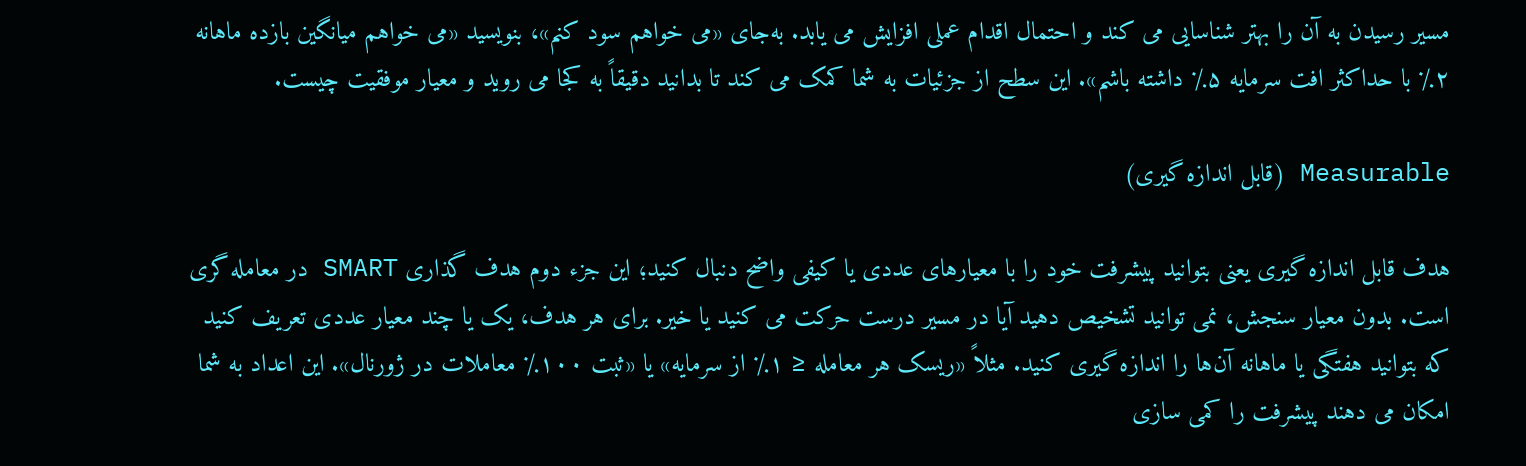مسیر رسیدن به آن را بهتر شناسایی می‌ کند و احتمال اقدام عملی افزایش می‌ یابد. به‌جای «می‌ خواهم سود کنم»، بنویسید «می‌ خواهم میانگین بازده ماهانه ۲٪ با حداکثر افت سرمایه ۵٪ داشته باشم». این سطح از جزئیات به شما کمک می‌ کند تا بدانید دقیقاً به کجا می روید و معیار موفقیت چیست.

Measurable (قابل‌ اندازه‌ گیری)

هدف قابل‌ اندازه‌ گیری یعنی بتوانید پیشرفت خود را با معیارهای عددی یا کیفی واضح دنبال کنید؛ این جزء دوم هدف گذاری SMART در معامله گری است. بدون معیار سنجش، نمی‌ توانید تشخیص دهید آیا در مسیر درست حرکت می‌ کنید یا خیر. برای هر هدف، یک یا چند معیار عددی تعریف کنید که بتوانید هفتگی یا ماهانه آن‌ها را اندازه‌ گیری کنید. مثلاً «ریسک هر معامله ≤ ۱٪ از سرمایه» یا «ثبت ۱۰۰٪ معاملات در ژورنال». این اعداد به شما امکان می‌ دهند پیشرفت را کمی‌ سازی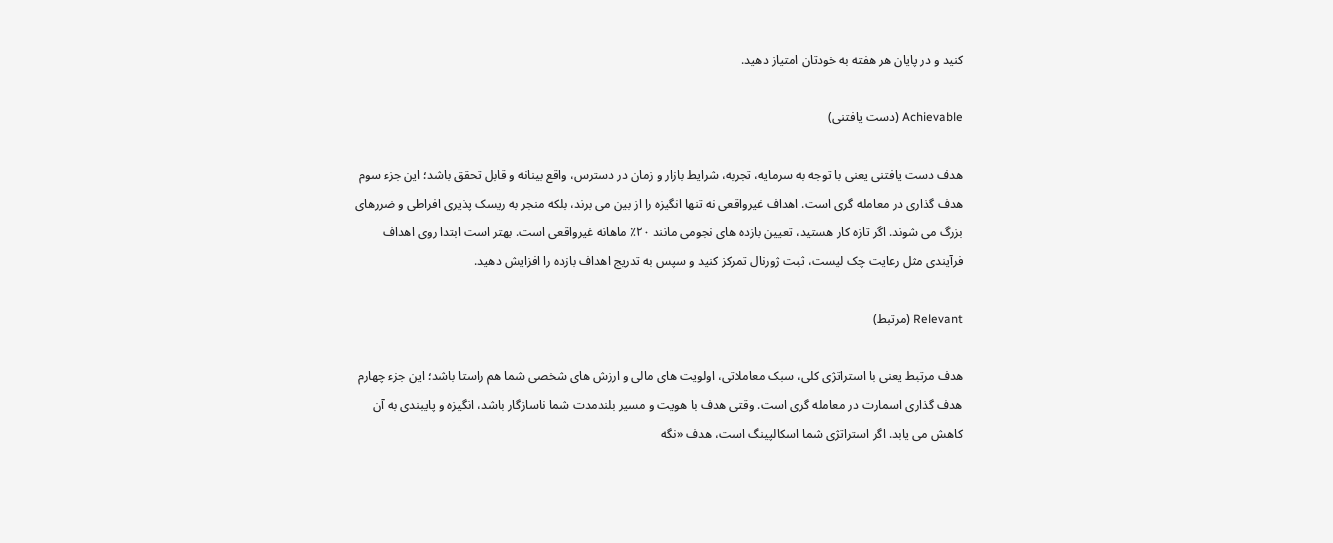کنید و در پایان هر هفته به خودتان امتیاز دهید.

Achievable (دست‌ یافتنی)

هدف دست‌ یافتنی یعنی با توجه به سرمایه، تجربه، شرایط بازار و زمان در دسترس، واقع‌ بینانه و قابل‌ تحقق باشد؛ این جزء سوم هدف گذاری در معامله گری است. اهداف غیرواقعی نه‌ تنها انگیزه را از بین می‌ برند، بلکه منجر به ریسک‌ پذیری افراطی و ضررهای بزرگ می‌ شوند. اگر تازه‌ کار هستید، تعیین بازده‌ های نجومی مانند ۲۰٪ ماهانه غیرواقعی است. بهتر است ابتدا روی اهداف فرآیندی مثل رعایت چک‌ لیست، ثبت ژورنال تمرکز کنید و سپس به‌ تدریج اهداف بازده را افزایش دهید.

Relevant (مرتبط)

هدف مرتبط یعنی با استراتژی کلی، سبک معاملاتی، اولویت‌ های مالی و ارزش‌ های شخصی شما هم‌ راستا باشد؛ این جزء چهارم هدف گذاری اسمارت در معامله گری است. وقتی هدف با هویت و مسیر بلندمدت شما ناسازگار باشد، انگیزه و پایبندی به آن کاهش می‌ یابد. اگر استراتژی شما اسکالپینگ است، هدف «نگه‌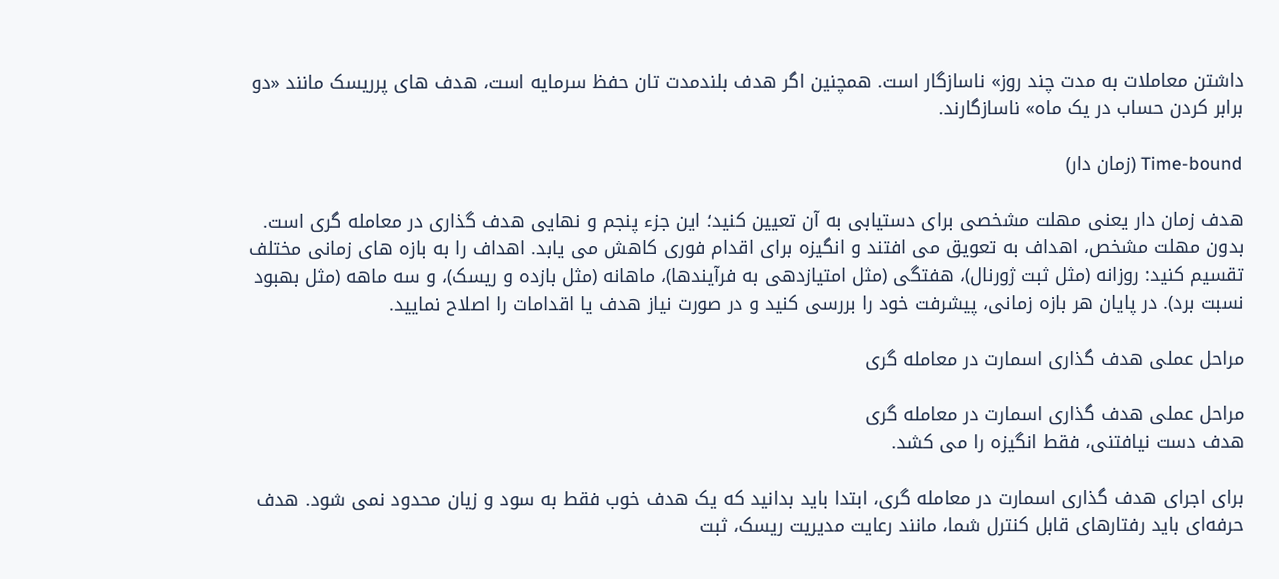داشتن معاملات به‌ مدت چند روز» ناسازگار است. همچنین اگر هدف بلندمدت‌ تان حفظ سرمایه است، هدف‌ های پرریسک مانند «دو برابر کردن حساب در یک ماه» ناسازگارند.

Time-bound (زمان‌ دار)

هدف زمان‌ دار یعنی مهلت مشخصی برای دستیابی به آن تعیین کنید؛ این جزء پنجم و نهایی هدف گذاری در معامله گری است. بدون مهلت مشخص، اهداف به تعویق می‌ افتند و انگیزه برای اقدام فوری کاهش می‌ یابد. اهداف را به بازه‌ های زمانی مختلف تقسیم کنید: روزانه (مثل ثبت ژورنال)، هفتگی (مثل امتیازدهی به فرآیندها)، ماهانه (مثل بازده و ریسک)، و سه‌ ماهه (مثل بهبود نسبت برد). در پایان هر بازه زمانی، پیشرفت خود را بررسی کنید و در صورت نیاز هدف یا اقدامات را اصلاح نمایید.

مراحل عملی هدف گذاری اسمارت در معامله گری

مراحل عملی هدف گذاری اسمارت در معامله گری
هدف دست‌ نیافتنی، فقط انگیزه را می‌ کشد.

برای اجرای هدف گذاری اسمارت در معامله گری، ابتدا باید بدانید که یک هدف خوب فقط به سود و زیان محدود نمی‌ شود. هدف حرفه‌ای باید رفتارهای قابل‌ کنترل شما، مانند رعایت مدیریت ریسک، ثبت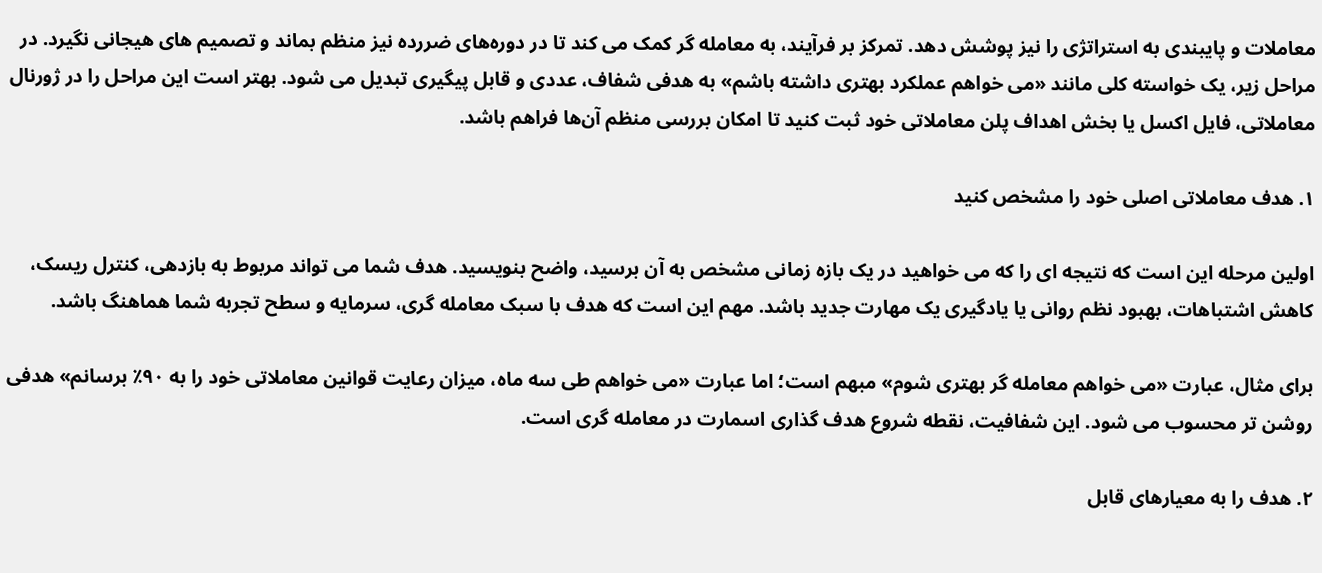معاملات و پایبندی به استراتژی را نیز پوشش دهد. تمرکز بر فرآیند، به معامله‌ گر کمک می‌ کند تا در دوره‌های ضررده نیز منظم بماند و تصمیم‌ های هیجانی نگیرد. در مراحل زیر، یک خواسته کلی مانند «می‌ خواهم عملکرد بهتری داشته باشم» به هدفی شفاف، عددی و قابل‌ پیگیری تبدیل می‌ شود. بهتر است این مراحل را در ژورنال معاملاتی، فایل اکسل یا بخش اهداف پلن معاملاتی خود ثبت کنید تا امکان بررسی منظم آن‌ها فراهم باشد.

۱. هدف معاملاتی اصلی خود را مشخص کنید

اولین مرحله این است که نتیجه‌ ای را که می‌ خواهید در یک بازه زمانی مشخص به آن برسید، واضح بنویسید. هدف شما می‌ تواند مربوط به بازدهی، کنترل ریسک، کاهش اشتباهات، بهبود نظم روانی یا یادگیری یک مهارت جدید باشد. مهم این است که هدف با سبک معامله‌ گری، سرمایه و سطح تجربه شما هماهنگ باشد.

برای مثال، عبارت «می‌ خواهم معامله‌ گر بهتری شوم» مبهم است؛ اما عبارت «می‌ خواهم طی سه ماه، میزان رعایت قوانین معاملاتی خود را به ۹۰٪ برسانم» هدفی روشن‌ تر محسوب می‌ شود. این شفافیت، نقطه شروع هدف گذاری اسمارت در معامله گری است.

۲. هدف را به معیارهای قابل‌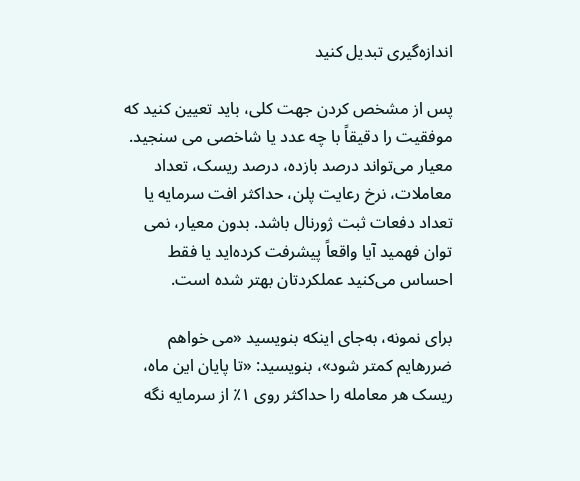اندازه‌گیری تبدیل کنید

پس از مشخص کردن جهت کلی، باید تعیین کنید که موفقیت را دقیقاً با چه عدد یا شاخصی می‌ سنجید. معیار می‌تواند درصد بازده، درصد ریسک، تعداد معاملات، نرخ رعایت پلن، حداکثر افت سرمایه یا تعداد دفعات ثبت ژورنال باشد. بدون معیار، نمی‌ توان فهمید آیا واقعاً پیشرفت کرده‌اید یا فقط احساس می‌کنید عملکردتان بهتر شده است.

برای نمونه، به‌جای اینکه بنویسید «می‌ خواهم ضررهایم کمتر شود»، بنویسید: «تا پایان این ماه، ریسک هر معامله را حداکثر روی ۱٪ از سرمایه نگه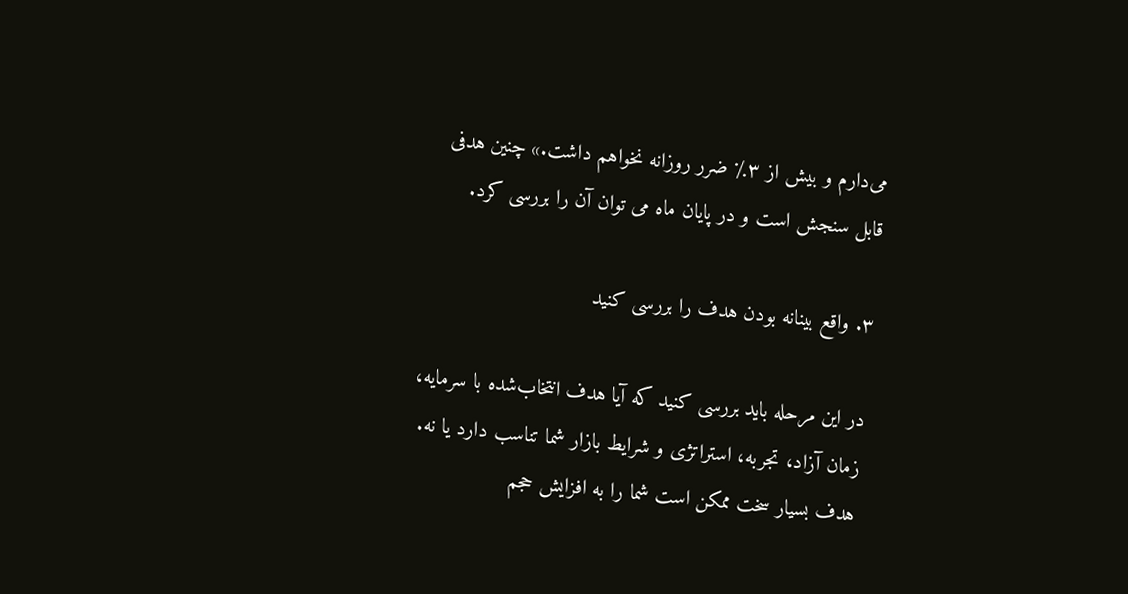می‌دارم و بیش از ۳٪ ضرر روزانه نخواهم داشت.» چنین هدفی قابل‌ سنجش است و در پایان ماه می‌ توان آن را بررسی کرد.

۳. واقع‌ بینانه بودن هدف را بررسی کنید

در این مرحله باید بررسی کنید که آیا هدف انتخاب‌شده با سرمایه، زمان آزاد، تجربه، استراتژی و شرایط بازار شما تناسب دارد یا نه. هدف بسیار سخت ممکن است شما را به افزایش حجم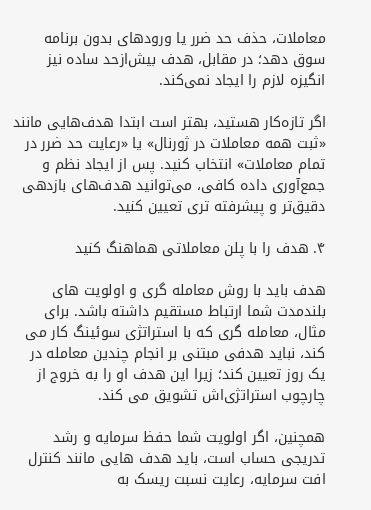معاملات، حذف حد ضرر یا ورودهای بدون برنامه سوق دهد؛ در مقابل، هدف بیش‌ازحد ساده نیز انگیزه لازم را ایجاد نمی‌کند.

اگر تازه‌کار هستید، بهتر است ابتدا هدف‌هایی مانند «ثبت همه معاملات در ژورنال» یا «رعایت حد ضرر در تمام معاملات» انتخاب کنید. پس از ایجاد نظم و جمع‌آوری داده کافی، می‌توانید هدف‌های بازدهی دقیق‌تر و پیشرفته‌ تری تعیین کنید.

۴. هدف را با پلن معاملاتی هماهنگ کنید

هدف باید با روش معامله‌ گری و اولویت‌ های بلندمدت شما ارتباط مستقیم داشته باشد. برای مثال، معامله‌ گری که با استراتژی سوئینگ کار می‌ کند، نباید هدفی مبتنی بر انجام چندین معامله در یک روز تعیین کند؛ زیرا این هدف او را به خروج از چارچوب استراتژی‌اش تشویق می‌ کند.

همچنین، اگر اولویت شما حفظ سرمایه و رشد تدریجی حساب است، باید هدف‌ هایی مانند کنترل افت سرمایه، رعایت نسبت ریسک به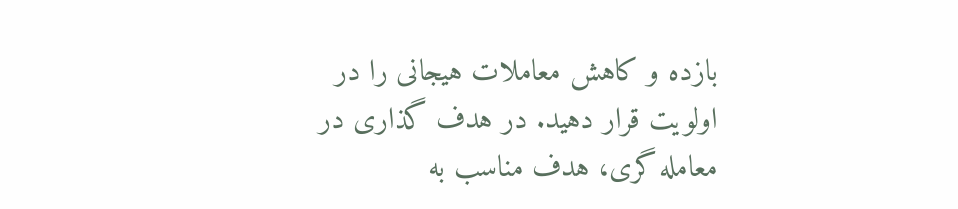بازده و کاهش معاملات هیجانی را در اولویت قرار دهید. در هدف گذاری در معامله گری، هدف مناسب به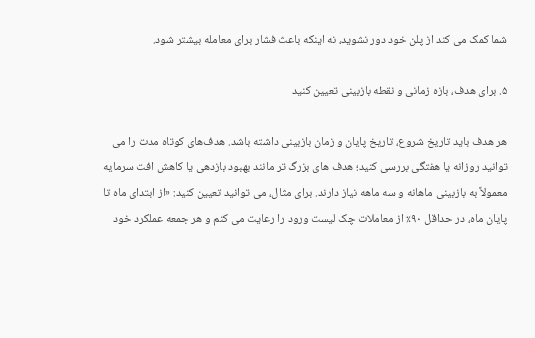شما کمک می‌ کند از پلن خود دور نشوید، نه اینکه باعث فشار برای معامله بیشتر شود.

۵. برای هدف، بازه زمانی و نقطه بازبینی تعیین کنید

هر هدف باید تاریخ شروع، تاریخ پایان و زمان بازبینی داشته باشد. هدف‌های کوتاه‌ مدت را می‌ توانید روزانه یا هفتگی بررسی کنید؛ هدف‌ های بزرگ‌ تر مانند بهبود بازدهی یا کاهش افت سرمایه معمولاً به بازبینی ماهانه و سه‌ ماهه نیاز دارند. برای مثال، می‌ توانید تعیین کنید: «از ابتدای ماه تا پایان ماه، در حداقل ۹۰٪ از معاملات چک‌ لیست ورود را رعایت می‌ کنم و هر جمعه عملکرد خود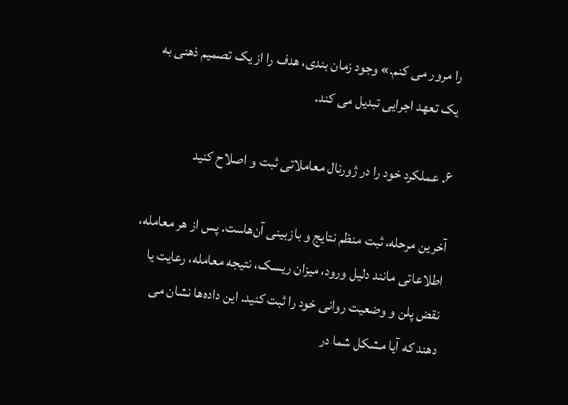را مرور می‌ کنم.» وجود زمان‌ بندی، هدف را از یک تصمیم ذهنی به یک تعهد اجرایی تبدیل می‌ کند.

۶. عملکرد خود را در ژورنال معاملاتی ثبت و اصلاح کنید

آخرین مرحله، ثبت منظم نتایج و بازبینی آن‌هاست. پس از هر معامله، اطلاعاتی مانند دلیل ورود، میزان ریسک، نتیجه معامله، رعایت یا نقض پلن و وضعیت روانی خود را ثبت کنید. این داده‌ها نشان می‌ دهند که آیا مشکل شما در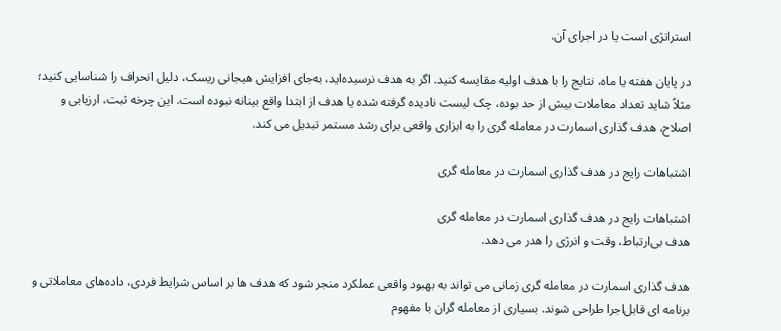استراتژی است یا در اجرای آن.

در پایان هفته یا ماه، نتایج را با هدف اولیه مقایسه کنید. اگر به هدف نرسیده‌اید، به‌جای افزایش هیجانی ریسک، دلیل انحراف را شناسایی کنید؛ مثلاً شاید تعداد معاملات بیش از حد بوده، چک‌ لیست نادیده گرفته شده یا هدف از ابتدا واقع‌ بینانه نبوده است. این چرخه ثبت، ارزیابی و اصلاح، هدف گذاری اسمارت در معامله گری را به ابزاری واقعی برای رشد مستمر تبدیل می‌ کند.

اشتباهات رایج در هدف گذاری اسمارت در معامله گری

اشتباهات رایج در هدف گذاری اسمارت در معامله گری
هدف بی‌ارتباط، وقت و انرژی را هدر می‌ دهد.

هدف گذاری اسمارت در معامله گری زمانی می‌ تواند به بهبود واقعی عملکرد منجر شود که هدف‌ ها بر اساس شرایط فردی، داده‌های معاملاتی و برنامه‌ ای قابل‌اجرا طراحی شوند. بسیاری از معامله‌ گران با مفهوم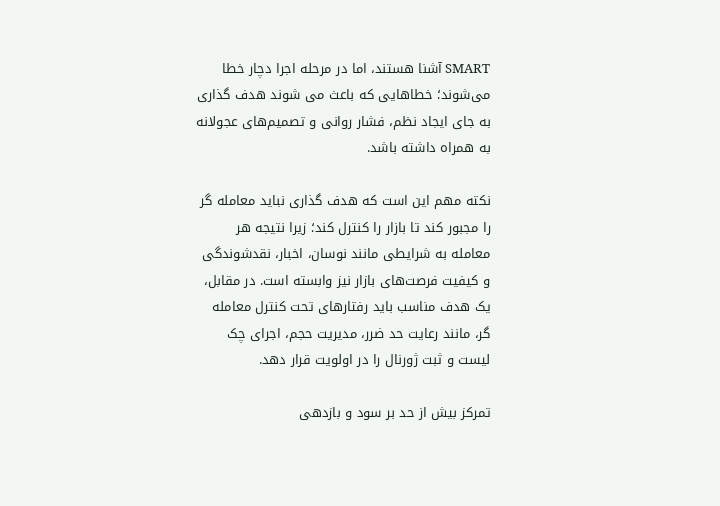SMART آشنا هستند، اما در مرحله اجرا دچار خطا می‌شوند؛ خطاهایی که باعث می‌ شوند هدف‌ گذاری به‌ جای ایجاد نظم، فشار روانی و تصمیم‌های عجولانه به همراه داشته باشد.

نکته مهم این است که هدف‌ گذاری نباید معامله‌ گر را مجبور کند تا بازار را کنترل کند؛ زیرا نتیجه هر معامله به شرایطی مانند نوسان، اخبار، نقدشوندگی و کیفیت فرصت‌های بازار نیز وابسته است. در مقابل، یک هدف مناسب باید رفتارهای تحت کنترل معامله‌ گر، مانند رعایت حد ضرر، مدیریت حجم، اجرای چک‌ لیست و ثبت ژورنال را در اولویت قرار دهد.

تمرکز بیش از حد بر سود و بازدهی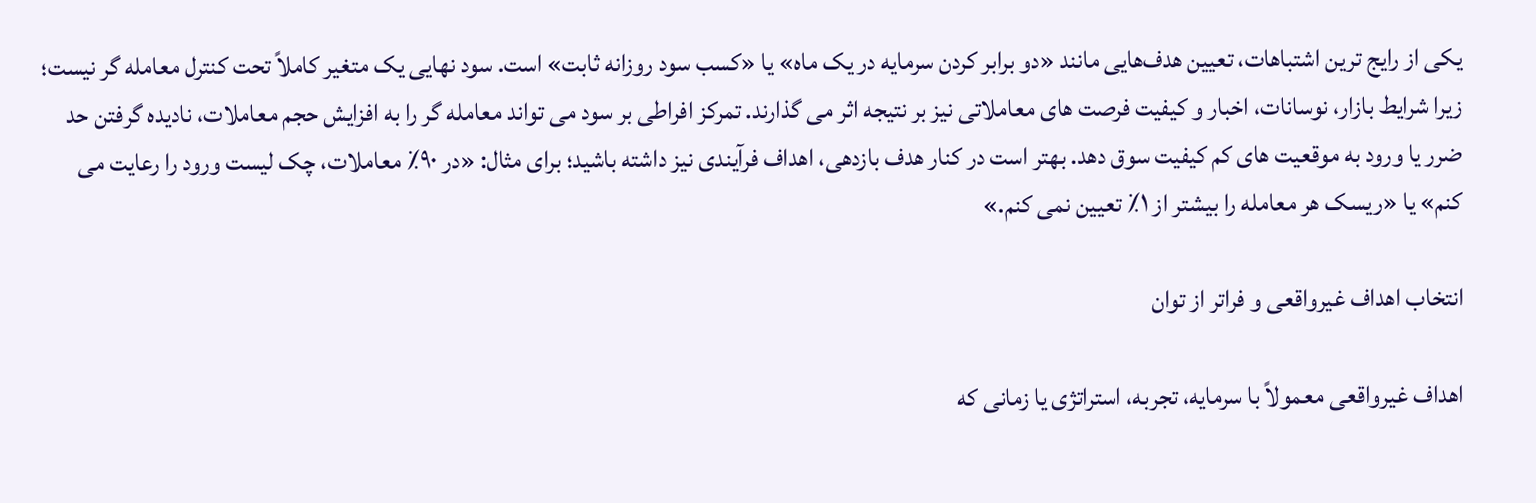یکی از رایج‌ ترین اشتباهات، تعیین هدف‌هایی مانند «دو برابر کردن سرمایه در یک ماه» یا «کسب سود روزانه ثابت» است. سود نهایی یک متغیر کاملاً تحت‌ کنترل معامله‌ گر نیست؛ زیرا شرایط بازار، نوسانات، اخبار و کیفیت فرصت‌ های معاملاتی نیز بر نتیجه اثر می‌ گذارند. تمرکز افراطی بر سود می‌ تواند معامله‌ گر را به افزایش حجم معاملات، نادیده‌ گرفتن حد ضرر یا ورود به موقعیت‌ های کم‌ کیفیت سوق دهد. بهتر است در کنار هدف بازدهی، اهداف فرآیندی نیز داشته باشید؛ برای مثال: «در ۹۰٪ معاملات، چک‌ لیست ورود را رعایت می‌ کنم» یا «ریسک هر معامله را بیشتر از ۱٪ تعیین نمی‌ کنم.»

انتخاب اهداف غیرواقعی و فراتر از توان

اهداف غیرواقعی معمولاً با سرمایه، تجربه، استراتژی یا زمانی که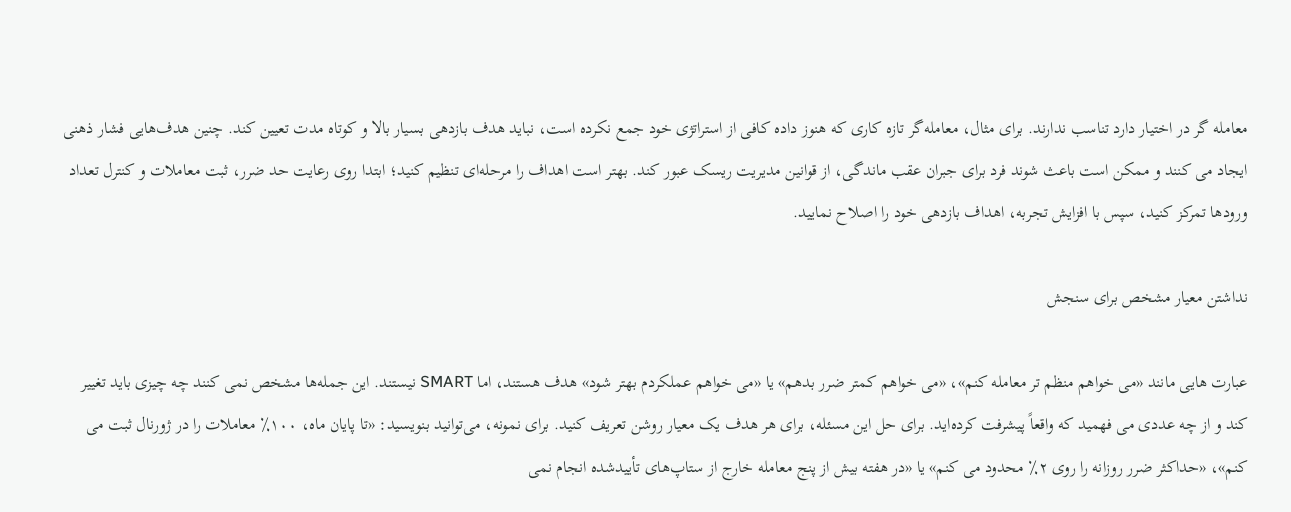معامله‌ گر در اختیار دارد تناسب ندارند. برای مثال، معامله‌گر تازه‌ کاری که هنوز داده کافی از استراتژی خود جمع نکرده است، نباید هدف بازدهی بسیار بالا و کوتاه‌ مدت تعیین کند. چنین هدف‌هایی فشار ذهنی ایجاد می‌ کنند و ممکن است باعث شوند فرد برای جبران عقب‌ ماندگی، از قوانین مدیریت ریسک عبور کند. بهتر است اهداف را مرحله‌ای تنظیم کنید؛ ابتدا روی رعایت حد ضرر، ثبت معاملات و کنترل تعداد ورودها تمرکز کنید، سپس با افزایش تجربه، اهداف بازدهی خود را اصلاح نمایید.

نداشتن معیار مشخص برای سنجش

عبارت‌ هایی مانند «می‌ خواهم منظم‌ تر معامله کنم»، «می‌ خواهم کمتر ضرر بدهم» یا «می‌ خواهم عملکردم بهتر شود» هدف هستند، اما SMART نیستند. این جمله‌ها مشخص نمی‌ کنند چه چیزی باید تغییر کند و از چه عددی می‌ فهمید که واقعاً پیشرفت کرده‌اید. برای حل این مسئله، برای هر هدف یک معیار روشن تعریف کنید. برای نمونه، می‌توانید بنویسید: «تا پایان ماه، ۱۰۰٪ معاملات را در ژورنال ثبت می‌ کنم»، «حداکثر ضرر روزانه را روی ۲٪ محدود می‌ کنم» یا «در هفته بیش از پنج معامله خارج از ستاپ‌های تأییدشده انجام نمی‌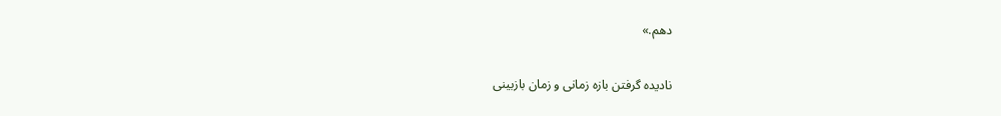دهم.»

نادیده گرفتن بازه زمانی و زمان بازبینی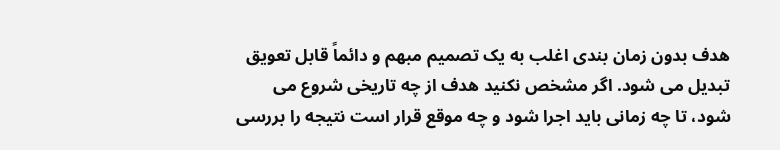هدف بدون زمان‌ بندی اغلب به یک تصمیم مبهم و دائماً قابل‌ تعویق تبدیل می‌ شود. اگر مشخص نکنید هدف از چه تاریخی شروع می‌ شود، تا چه زمانی باید اجرا شود و چه موقع قرار است نتیجه را بررسی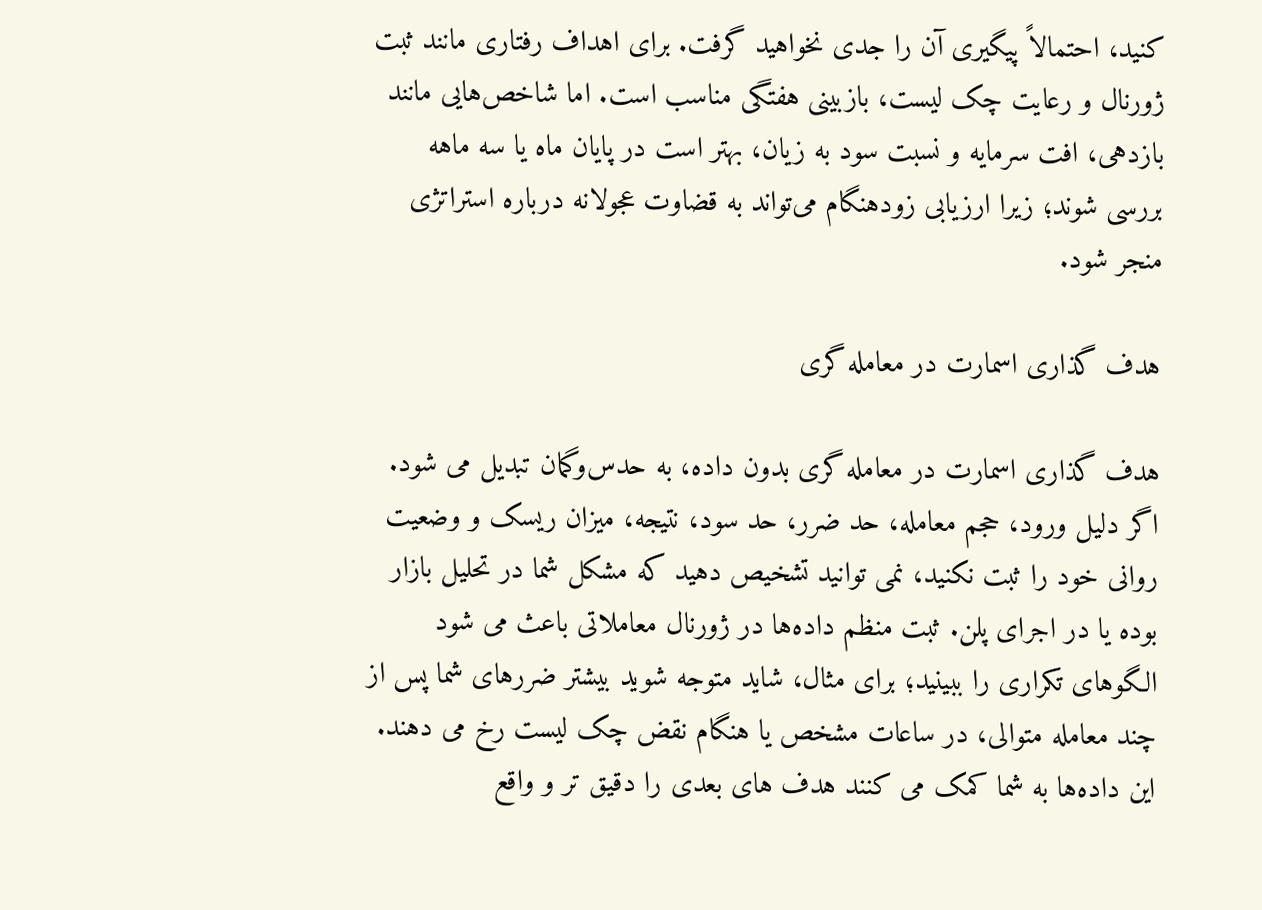کنید، احتمالاً پیگیری آن را جدی نخواهید گرفت. برای اهداف رفتاری مانند ثبت ژورنال و رعایت چک‌ لیست، بازبینی هفتگی مناسب است. اما شاخص‌هایی مانند بازدهی، افت سرمایه و نسبت سود به زیان، بهتر است در پایان ماه یا سه‌ ماهه بررسی شوند؛ زیرا ارزیابی زودهنگام می‌تواند به قضاوت عجولانه درباره استراتژی منجر شود.

هدف گذاری اسمارت در معامله گری

هدف گذاری اسمارت در معامله گری بدون داده، به حدس‌وگمان تبدیل می‌ شود. اگر دلیل ورود، حجم معامله، حد ضرر، حد سود، نتیجه، میزان ریسک و وضعیت روانی خود را ثبت نکنید، نمی‌ توانید تشخیص دهید که مشکل شما در تحلیل بازار بوده یا در اجرای پلن. ثبت منظم داده‌ها در ژورنال معاملاتی باعث می‌ شود الگوهای تکراری را ببینید؛ برای مثال، شاید متوجه شوید بیشتر ضررهای شما پس از چند معامله متوالی، در ساعات مشخص یا هنگام نقض چک‌ لیست رخ می‌ دهند. این داده‌ها به شما کمک می‌ کنند هدف‌ های بعدی را دقیق‌ تر و واقع‌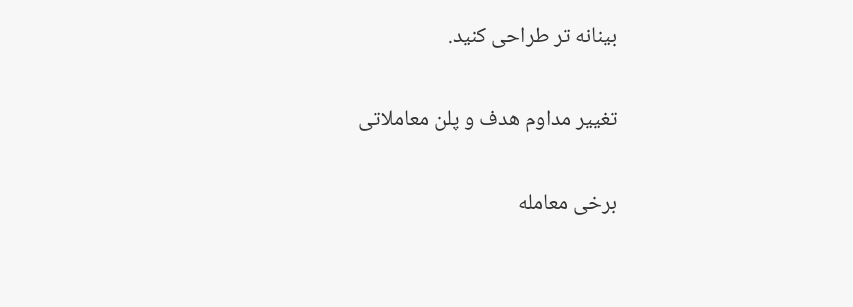بینانه‌ تر طراحی کنید.

تغییر مداوم هدف و پلن معاملاتی

برخی معامله‌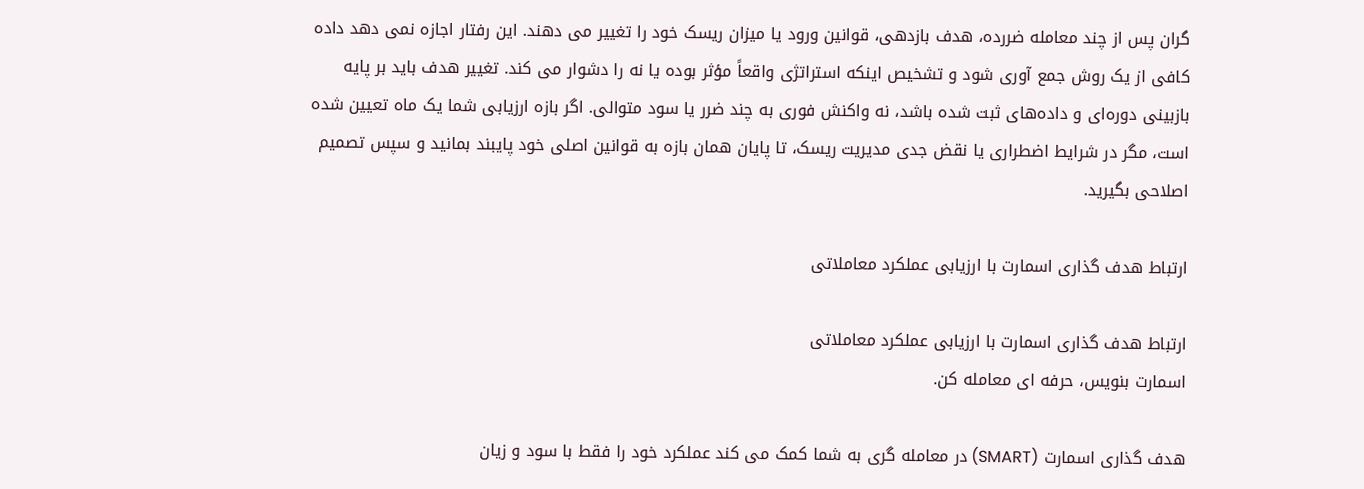گران پس از چند معامله ضررده، هدف بازدهی، قوانین ورود یا میزان ریسک خود را تغییر می‌ دهند. این رفتار اجازه نمی‌ دهد داده کافی از یک روش جمع‌ آوری شود و تشخیص اینکه استراتژی واقعاً مؤثر بوده یا نه را دشوار می‌ کند. تغییر هدف باید بر پایه بازبینی دوره‌ای و داده‌های ثبت‌ شده باشد، نه واکنش فوری به چند ضرر یا سود متوالی. اگر بازه ارزیابی شما یک ماه تعیین شده است، مگر در شرایط اضطراری یا نقض جدی مدیریت ریسک، تا پایان همان بازه به قوانین اصلی خود پایبند بمانید و سپس تصمیم اصلاحی بگیرید.

ارتباط هدف گذاری اسمارت با ارزیابی عملکرد معاملاتی

ارتباط هدف گذاری اسمارت با ارزیابی عملکرد معاملاتی
اسمارت بنویس، حرفه‌ ای معامله کن.

هدف گذاری اسمارت (SMART) در معامله گری به شما کمک می‌ کند عملکرد خود را فقط با سود و زیان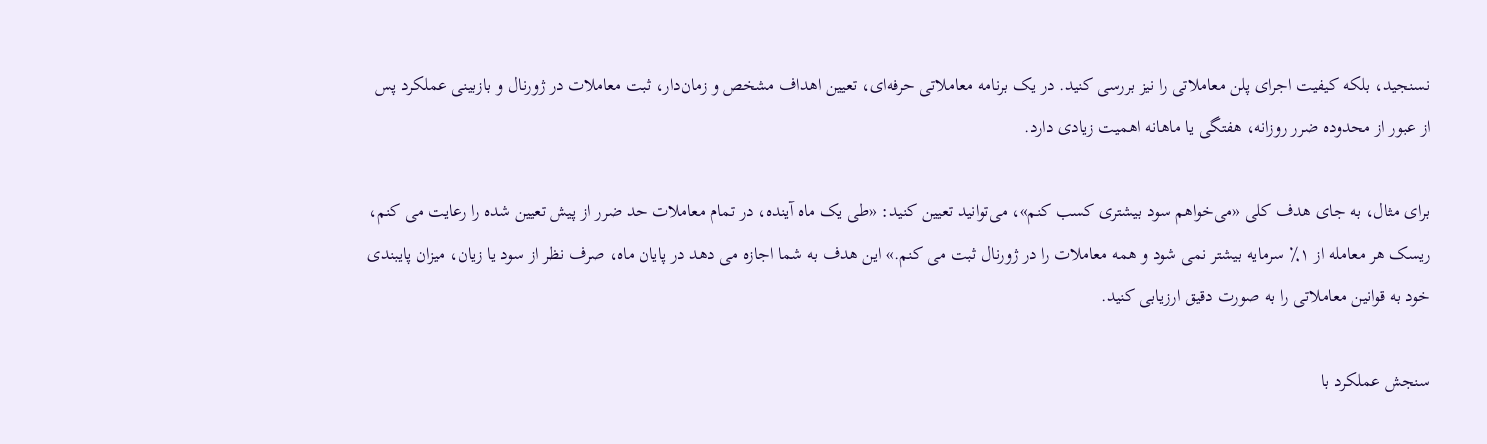نسنجید، بلکه کیفیت اجرای پلن معاملاتی را نیز بررسی کنید. در یک برنامه معاملاتی حرفه‌ای، تعیین اهداف مشخص و زمان‌دار، ثبت معاملات در ژورنال و بازبینی عملکرد پس از عبور از محدوده ضرر روزانه، هفتگی یا ماهانه اهمیت زیادی دارد.

برای مثال، به‌ جای هدف کلی «می‌خواهم سود بیشتری کسب کنم»، می‌توانید تعیین کنید: «طی یک ماه آینده، در تمام معاملات حد ضرر از پیش تعیین‌ شده را رعایت می‌ کنم، ریسک هر معامله از ۱٪ سرمایه بیشتر نمی‌ شود و همه معاملات را در ژورنال ثبت می‌ کنم.» این هدف به شما اجازه می‌ دهد در پایان ماه، صرف‌ نظر از سود یا زیان، میزان پایبندی خود به قوانین معاملاتی را به صورت دقیق ارزیابی کنید.

سنجش عملکرد با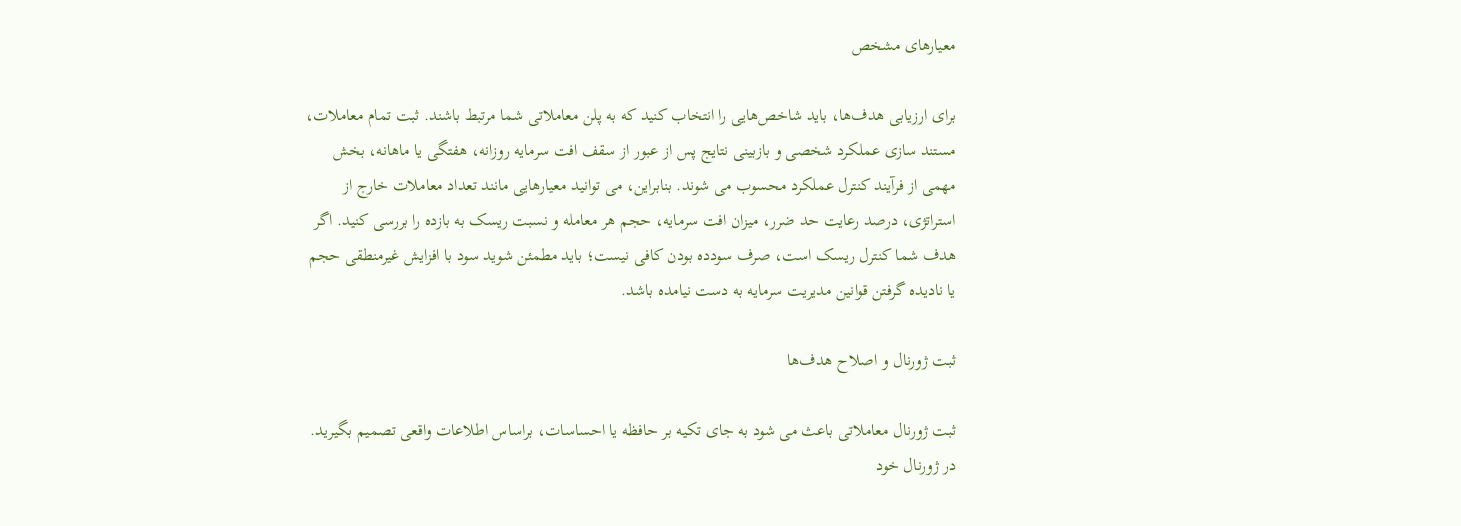معیارهای مشخص

برای ارزیابی هدف‌ها، باید شاخص‌هایی را انتخاب کنید که به پلن معاملاتی شما مرتبط باشند. ثبت تمام معاملات، مستند سازی عملکرد شخصی و بازبینی نتایج پس از عبور از سقف افت سرمایه روزانه، هفتگی یا ماهانه، بخش مهمی از فرآیند کنترل عملکرد محسوب می‌ شوند. بنابراین، می‌ توانید معیارهایی مانند تعداد معاملات خارج از استراتژی، درصد رعایت حد ضرر، میزان افت سرمایه، حجم هر معامله و نسبت ریسک به بازده را بررسی کنید. اگر هدف شما کنترل ریسک است، صرف سودده بودن کافی نیست؛ باید مطمئن شوید سود با افزایش غیرمنطقی حجم یا نادیده گرفتن قوانین مدیریت سرمایه به‌ دست نیامده باشد.

ثبت ژورنال و اصلاح هدف‌ها

ثبت ژورنال معاملاتی باعث می‌ شود به‌ جای تکیه بر حافظه یا احساسات، براساس اطلاعات واقعی تصمیم بگیرید. در ژورنال خود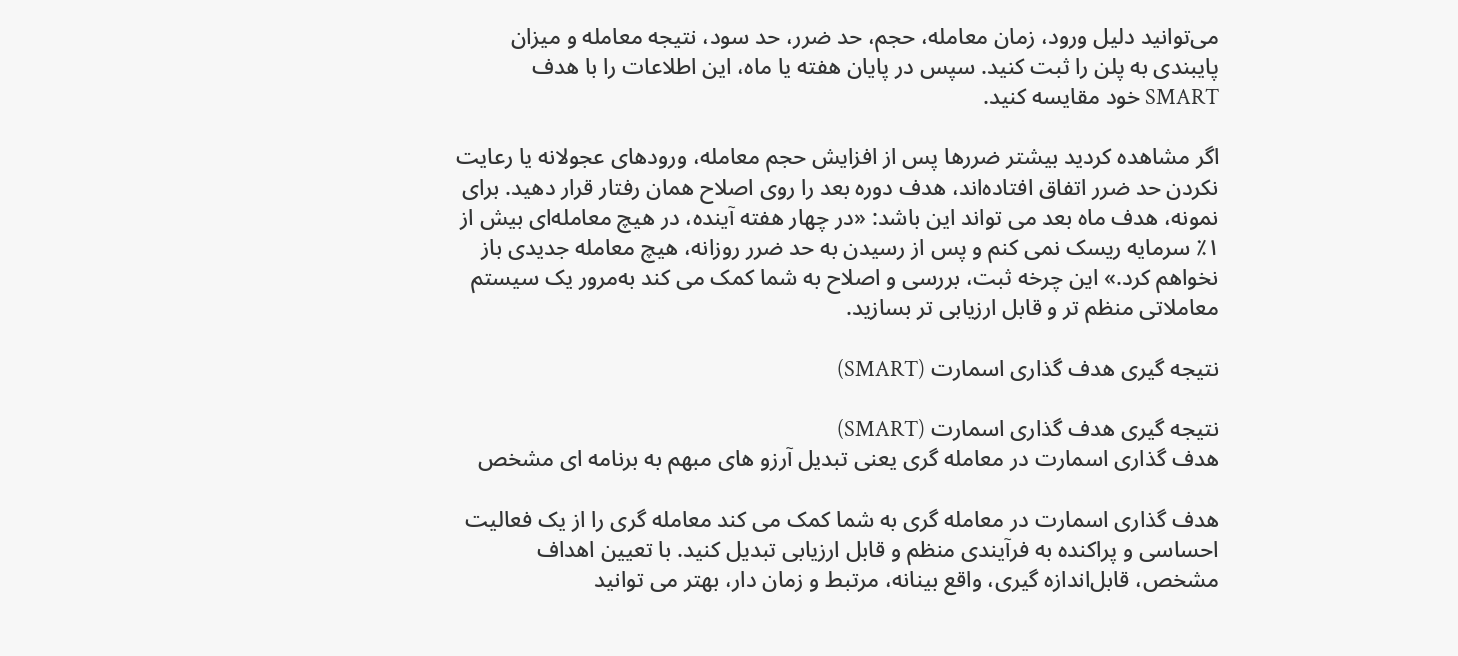می‌توانید دلیل ورود، زمان معامله، حجم، حد ضرر، حد سود، نتیجه معامله و میزان پایبندی به پلن را ثبت کنید. سپس در پایان هفته یا ماه، این اطلاعات را با هدف SMART خود مقایسه کنید.

اگر مشاهده کردید بیشتر ضررها پس از افزایش حجم معامله، ورودهای عجولانه یا رعایت‌ نکردن حد ضرر اتفاق افتاده‌اند، هدف دوره بعد را روی اصلاح همان رفتار قرار دهید. برای نمونه، هدف ماه بعد می‌ تواند این باشد: «در چهار هفته آینده، در هیچ معامله‌ای بیش از ۱٪ سرمایه ریسک نمی‌ کنم و پس از رسیدن به حد ضرر روزانه، هیچ معامله جدیدی باز نخواهم کرد.» این چرخه ثبت، بررسی و اصلاح به شما کمک می‌ کند به‌مرور یک سیستم معاملاتی منظم‌ تر و قابل‌ ارزیابی‌ تر بسازید.

نتیجه گیری هدف گذاری اسمارت (SMART)

نتیجه گیری هدف گذاری اسمارت (SMART)
هدف گذاری اسمارت در معامله گری یعنی تبدیل آرزو های مبهم به برنامه ای مشخص

هدف گذاری اسمارت در معامله گری به شما کمک می‌ کند معامله‌ گری را از یک فعالیت احساسی و پراکنده به فرآیندی منظم و قابل‌ ارزیابی تبدیل کنید. با تعیین اهداف مشخص، قابل‌اندازه‌ گیری، واقع‌ بینانه، مرتبط و زمان‌ دار، بهتر می‌ توانید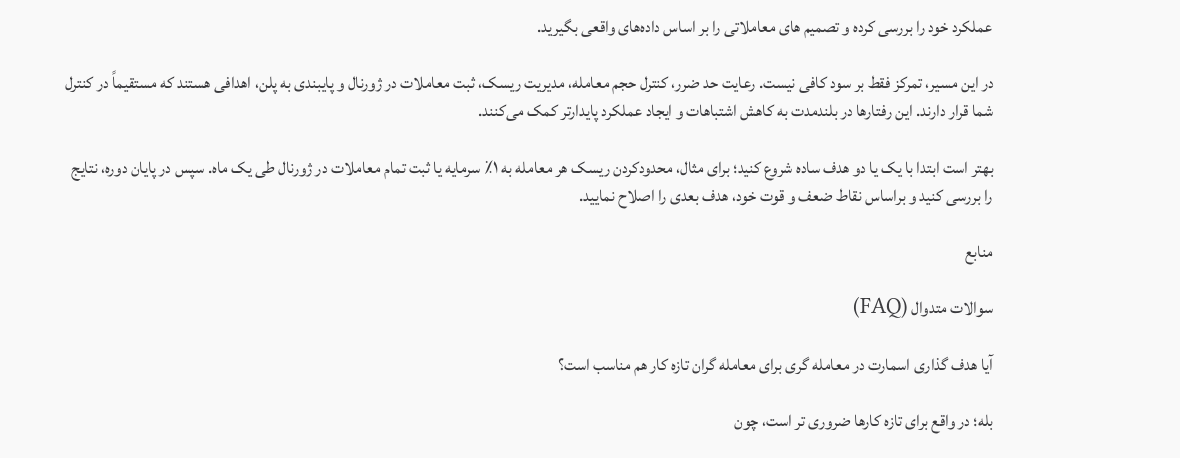عملکرد خود را بررسی کرده و تصمیم‌ های معاملاتی را بر اساس داده‌های واقعی بگیرید.

در این مسیر، تمرکز فقط بر سود کافی نیست. رعایت حد ضرر، کنترل حجم معامله، مدیریت ریسک، ثبت معاملات در ژورنال و پایبندی به پلن، اهدافی هستند که مستقیماً در کنترل شما قرار دارند. این رفتارها در بلندمدت به کاهش اشتباهات و ایجاد عملکرد پایدارتر کمک می‌کنند.

بهتر است ابتدا با یک یا دو هدف ساده شروع کنید؛ برای مثال، محدودکردن ریسک هر معامله به ۱٪ سرمایه یا ثبت تمام معاملات در ژورنال طی یک ماه. سپس در پایان دوره، نتایج را بررسی کنید و براساس نقاط ضعف و قوت خود، هدف بعدی را اصلاح نمایید.

منابع

سوالات متدوال (FAQ)

آیا هدف گذاری اسمارت در معامله گری برای معامله‌ گران تازه‌ کار هم مناسب است؟

بله؛ در واقع برای تازه‌ کارها ضروری‌ تر است، چون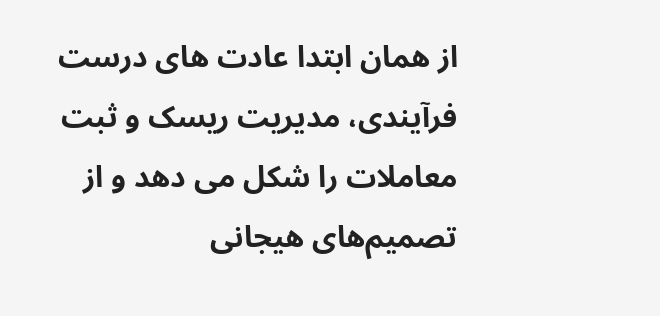از همان ابتدا عادت‌ های درست فرآیندی، مدیریت ریسک و ثبت معاملات را شکل می‌ دهد و از تصمیم‌های هیجانی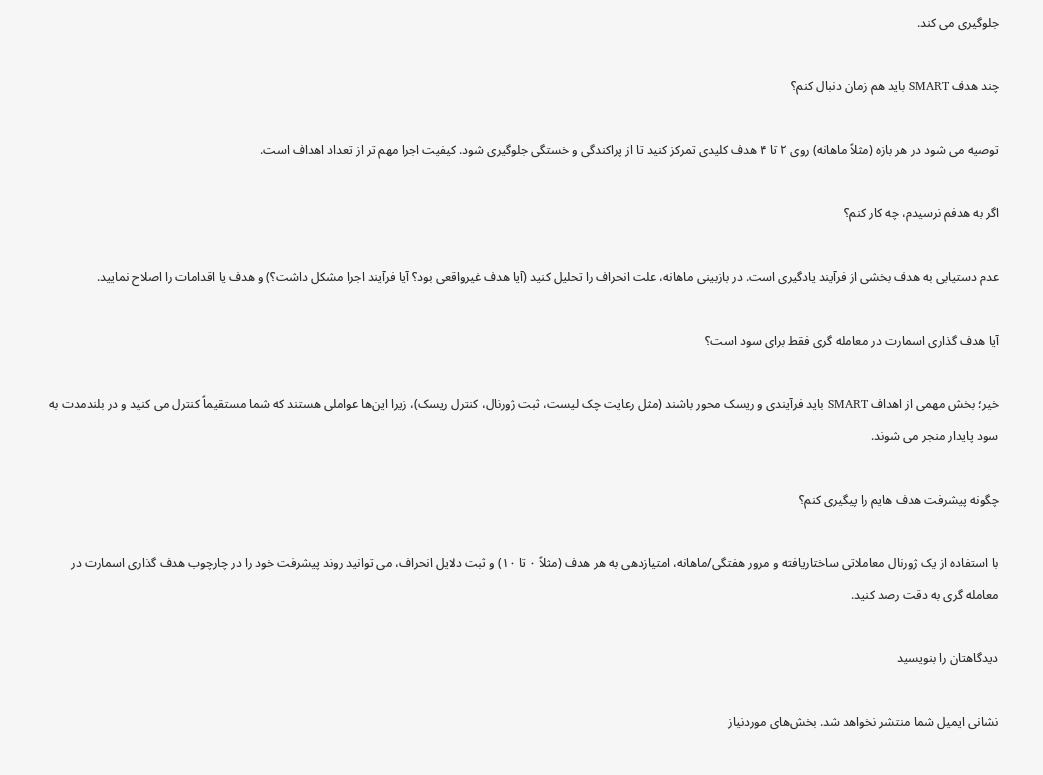جلوگیری می‌ کند.

چند هدف SMART باید هم‌ زمان دنبال کنم؟

توصیه می‌ شود در هر بازه (مثلاً ماهانه) روی ۲ تا ۴ هدف کلیدی تمرکز کنید تا از پراکندگی و خستگی جلوگیری شود. کیفیت اجرا مهم‌ تر از تعداد اهداف است.

اگر به هدفم نرسیدم، چه کار کنم؟

عدم دستیابی به هدف بخشی از فرآیند یادگیری است. در بازبینی ماهانه، علت انحراف را تحلیل کنید (آیا هدف غیرواقعی بود؟ آیا فرآیند اجرا مشکل داشت؟) و هدف یا اقدامات را اصلاح نمایید.

آیا هدف گذاری اسمارت در معامله گری فقط برای سود است؟

خیر؛ بخش مهمی از اهداف SMART باید فرآیندی و ریسک‌ محور باشند (مثل رعایت چک‌ لیست، ثبت ژورنال، کنترل ریسک)، زیرا این‌ها عواملی هستند که شما مستقیماً کنترل می‌ کنید و در بلندمدت به سود پایدار منجر می‌ شوند.

چگونه پیشرفت هدف‌ هایم را پیگیری کنم؟

با استفاده از یک ژورنال معاملاتی ساختاریافته و مرور هفتگی/ماهانه، امتیازدهی به هر هدف (مثلاً ۰ تا ۱۰) و ثبت دلایل انحراف، می‌ توانید روند پیشرفت خود را در چارچوب هدف گذاری اسمارت در معامله گری به‌ دقت رصد کنید.

دیدگاهتان را بنویسید

نشانی ایمیل شما منتشر نخواهد شد. بخش‌های موردنیاز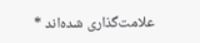علامت‌گذاری شده‌اند *